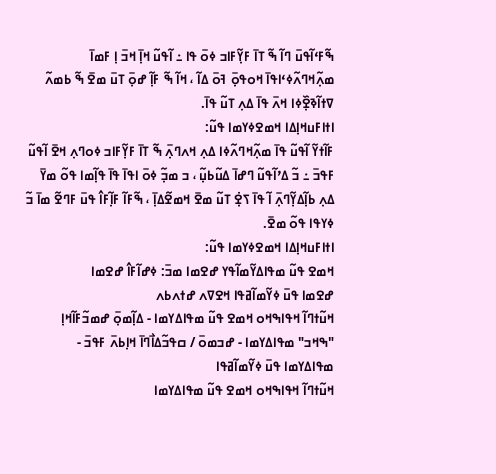ߒ߬ߓߵߊ߬ߟߎ߫ ߣߊ߬ ߒ߬ ߠߊ߫ ߓߌ߲߬ߓߊߏ ߦߋ߫ ߟߊ ߸ ߊ߬ߟߎ߬ ߞߊ߲߫ ߞߏ߫ ߊ߲ ߓߘߊ߫ ߘߍ߲߬ߞߣߍ߬ߦߵߊߟߊ߫ ߞߋߟߋ߲߫ ߔߋ߫ ߡߊ߬ ، ߞߊ߬ ߒ߬ ߓߊ߲߬ ߝߋ߲߫ ߠߎ߫ ߘߐ߫ ߒ߬ ߕߘߍ߬ ߜߙߊ߬ߢߐ߲߰ߦߊ ߞߍ߫ ߟߊ߫ ߡߍ߲ ߠߎ߬ ߟߊ߫.
ߊߙߊߓߎߞߊ߲ߡߊ ߞߘߐߦߌߘߊ ߟߎ߬:
ߓߊ߬ߙߌ߬ ߊ߬ߟߎ߬ ߟߊ߫ ߘߍ߲߬ߞߣߍ߬ߦߊ ߡߍ߲ ߞߍߣߍ߲߫ ߒ߬ ߠߊ߫ ߓߌ߲߬ߓߊߏ ߦߋߣߍ߲ ߞߐ߫ ߊ߬ߟߎ߬ ߓߟߏ߫ ߸ ߏ߬ ߡߴߊ߬ߟߎ߬ ߣߝߊ߫ ߡߎ߬ߕߎ߲߬ ، ߏ ߘߏ߲߬ ߦߋ߫ ߊߟߊ߫ ߟߊ߫ ߟߊ߲߬ߘߊ ߟߋ߬ ߘߌ߫ ߡߍ߲ ߕߊ߲߬ߡߌ߲߬ߣߍ߲߫ ߊ߬ ߟߊ߫ ߖߐ߲߭ ߠߎ߬ ߘߐ߫ ߞߘߐ߬ߡߊ߲߫ ، ߒ߬ߓߊ߬ ߓߊ߲߬ߓߊ߮ ߟߎ߫ ߓߣߐ߬ ߘߊ߫ ߏ߬ ߦߌߟߊ ߟߋ߬ ߘߐ߫.
ߊߙߊߓߎߞߊ߲ߡߊ ߞߘߐߦߌߘߊ ߟߎ߬:
ߞߘߐ ߟߎ߬ ߘߟߊߡߌ߬ߘߊ߬ߟߌ ߝߐߘߊ ߘߏ߫: ߦߝߊ߬ߓߊ߮ ߝߐߘߊ
ߝߐߘߊ ߟߎ߫ ߦߌ߬ߘߊ߬ߥߟߊ ߞߐߜߍ ߝߙߍߕߍ
ߞߎ߬ߙߣߊ߬ ߞߟߊߒߞߋ ߞߘߐ ߟߎ߬ ߘߟߊߡߌߘߊ - ߡߊ߲߬ߘߋ߲߫ ߝߘߏ߬ߓߊ߬ߞߊ߲ "ߒߞߏ" ߘߟߊߡߌߘߊ - ߝߏߘߋ߫ / ߛߟߏ߬ߡߊ߯ߣߊ߫ ߞߊ߲ߕߍ߫ ߓߟߏ߫ - ߘߟߊߡߌߘߊ ߟߎ߫ ߦߌ߬ߘߊ߬ߥߟߊ
ߞߎ߬ߙߣߊ߬ ߞߟߊߒߞߋ ߞߘߐ ߟߎ߬ ߘߟߊߡߌߘߊ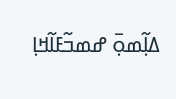ߡߊ߲߬ߘߋ߲߫ ߝߘߏ߬ߓߊ߬ߞߊ߲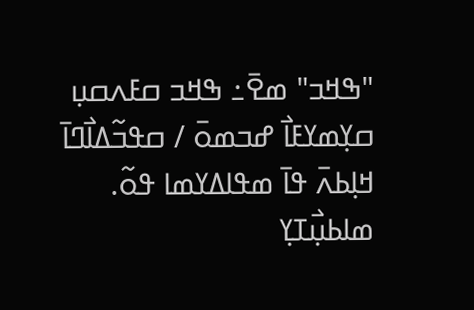"ߒߞߏ" ߘߐ߫߸ ߒߞߏ ߛߓߍߛߎ߲ ߛߌ߲ߘߌߓߊ߯ ߝߏߘߋ߫ / ߛߟߏ߬ߡߊ߯ߣߊ߫ ߞߊ߲ߕߍ߫ ߟߊ߫ ߘߟߊߡߌߘߊ ߟߋ߬.
ߘߊߕߎ߲߯ߠߌ߲